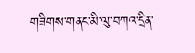གཟིགས་གནང་མི་ལུ་བཀའ་དྲིན་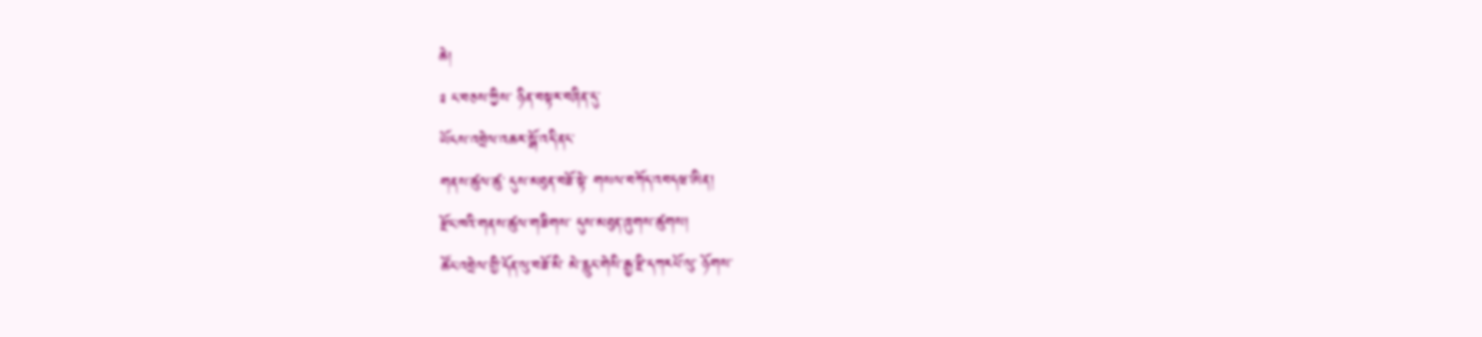ཆེ།
༉ ང་བཅས་ཀྱིས་ ཉིན་བསྟར་བཞིན་དུ་
ཡོངས་འབྲེལ་འཆར་སྒོ་འདི་ནང་
གནས་ཚུལ་ཚུ་ དུས་མཐུན་བཟོ་སྟེ་ གསལ་བཀོད་འབདཝ་ཨིན།
རྫོང་ཁའི་གནས་ཚུལ་གཟིགས་ དུས་མཐུན་ཞུགས་ཚུགས།
ཚོང་འབྲེལ་གྱི་དོན་ལུ་བཟོ་མི་ མེ་རླུང་གེསི་རྒྱ་རྫི་དཀརཔོ་ལུ་ ཉོགས་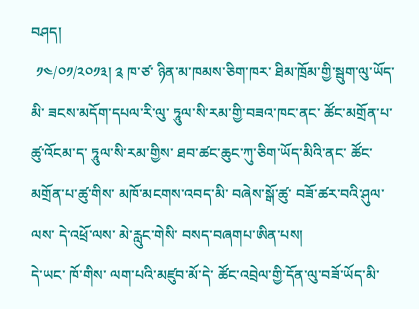བཤད།
 ༡༤/༠༡/༢༠༡༣། ༉ ཁ་ཙ་ ཉིན་མ་ཁམས་ཅིག་ཁར་ ཐིམ་ཁྲོམ་གྱི་སྦུག་ལུ་ཡོད་མི་ ཟངས་མདོག་དཔལ་རི་ལུ་ ཏཱུལ་སི་རམ་གྱི་བཟའ་ཁང་ནང་ ཚོང་མགྲོན་པ་ཚུ་འོངམ་ད་ ཏཱུལ་སི་རམ་གྱིས་ ཐབ་ཚང་ཆུང་ཀུ་ཅིག་ཡོད་མིའི་ནང་ ཚོང་མགྲོན་པ་ཚུ་གིས་ མཁོ་མངགས་འབད་མི་ བཞེས་སྒོ་ཚུ་ བཟོ་ཚར་བའི་ཤུལ་ལས་ དེ་འཕྲོ་ལས་ མེ་རླུང་གེསི་ བསད་བཞགཔ་ཨིན་པས།
དེ་ཡང་ ཁོ་གིས་ ལག་པའི་མཛུབ་མོ་དེ་ ཚོང་འབྲེལ་གྱི་དོན་ལུ་བཟོ་ཡོད་མི་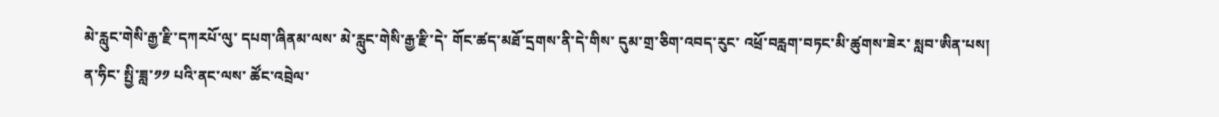མེ་རླུང་གེསི་རྒྱ་རྫི་དཀརཔོ་ལུ་ དཔག་ཞིནམ་ལས་ མེ་རླུང་གེསི་རྒྱ་རྫི་དེ་ གོང་ཚད་མཐོ་དྲགས་ནི་དེ་གིས་ དུམ་གྲ་ཅིག་འབད་རུང་ འཕྲོ་བརླག་བཏང་མི་ཚུགས་ཟེར་ སླབ་ཨིན་པས།
ན་ཧིང་ སྤྱི་ཟླ་༡༡ པའི་ནང་ལས་ ཚོང་འབྲེལ་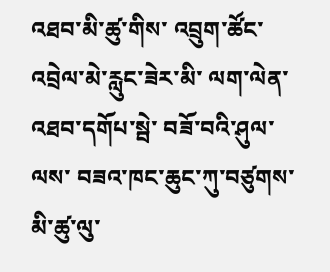འཐབ་མི་ཚུ་གིས་ འབྲུག་ཚོང་འབྲེལ་མེ་རླུང་ཟེར་མི་ ལག་ལེན་འཐབ་དགོཔ་སྦེ་ བཟོ་བའི་ཤུལ་ལས་ བཟའ་ཁང་ཆུང་ཀུ་བཙུགས་མི་ཚུ་ལུ་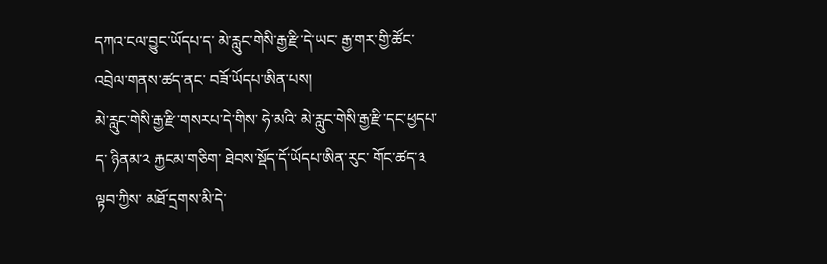དཀའ་ངལ་བྱུང་ཡོདཔ་ད་ མེ་རླུང་གེསི་རྒྱ་རྫི་དེ་ཡང་ རྒྱ་གར་གྱི་ཚོང་འབྲེལ་གནས་ཚད་ནང་ བཟོ་ཡོདཔ་ཨིན་པས།
མེ་རླུང་གེསི་རྒྱ་རྫི་གསརཔ་དེ་གིས་ ཧེ་མའི་ མེ་རླུང་གེསི་རྒྱ་རྫི་དང་ཕྱདཔ་ད་ ཉིནམ་༢ རྐྱངམ་གཅིག་ ཐེབས་སྡོད་དོ་ཡོདཔ་ཨིན་རུང་ གོང་ཚད་༣ ལྟབ་ཀྱིས་ མཐོ་དྲགས་མི་དེ་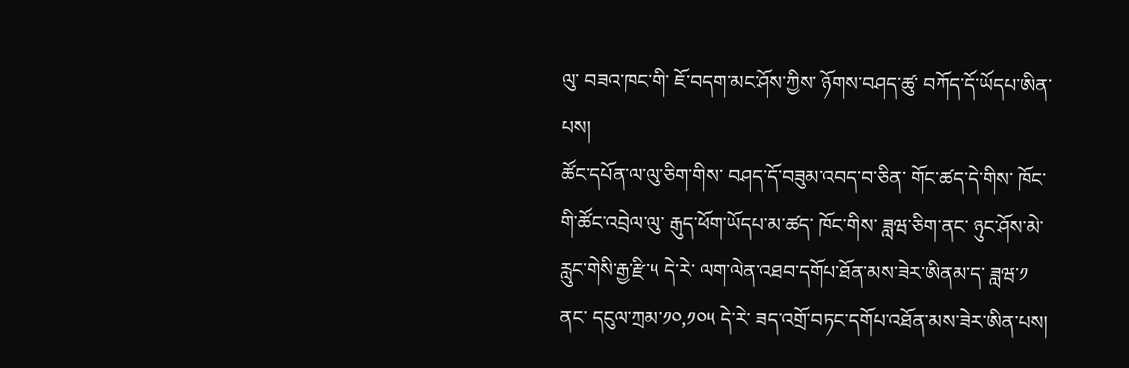ལུ་ བཟའ་ཁང་གི་ ཇོ་བདག་མང་ཤོས་ཀྱིས་ ཉོགས་བཤད་ཚུ་ བཀོད་དོ་ཡོདཔ་ཨིན་པས།
ཚོང་དཔོན་ལ་ལུ་ཅིག་གིས་ བཤད་དོ་བཟུམ་འབད་བ་ཅིན་ གོང་ཚད་དེ་གིས་ ཁོང་གི་ཚོང་འབྲེལ་ལུ་ རྒུད་ཕོག་ཡོདཔ་མ་ཚད་ ཁོང་གིས་ ཟླཝ་ཅིག་ནང་ ཉུང་ཤོས་མེ་རླུང་གེསི་རྒྱ་རྫི་༥ དེ་རེ་ ལག་ལེན་འཐབ་དགོཔ་ཐོན་མས་ཟེར་ཨིནམ་ད་ ཟླཝ་༡ ནང་ དངུལ་ཀྲམ་༡༠,༡༠༥ དེ་རེ་ ཟད་འགྲོ་བཏང་དགོཔ་འཐོན་མས་ཟེར་ཨིན་པས།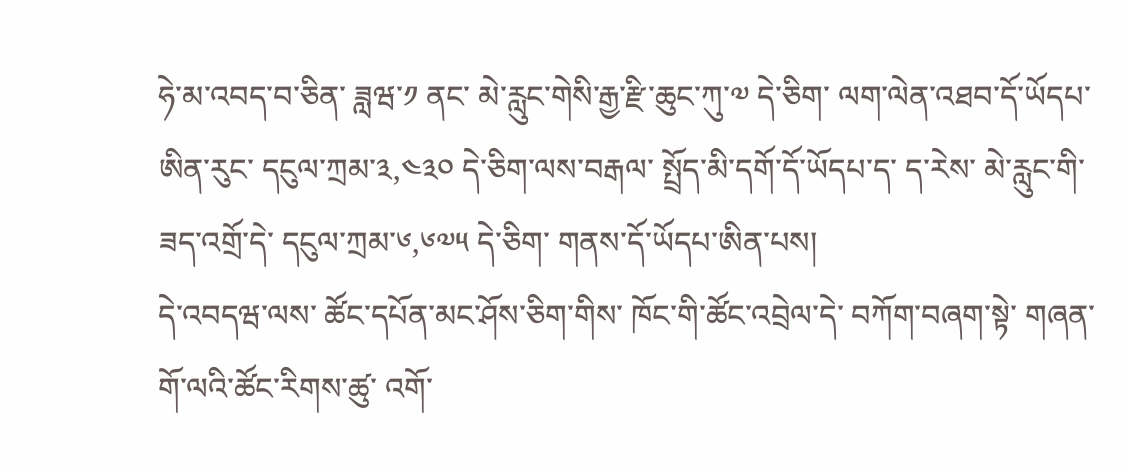ཧེ་མ་འབད་བ་ཅིན་ ཟླཝ་༡ ནང་ མེ་རླུང་གེསི་རྒྱ་རྫི་ཆུང་ཀུ་༧ དེ་ཅིག་ ལག་ལེན་འཐབ་དོ་ཡོདཔ་ཨིན་རུང་ དངུལ་ཀྲམ་༣,༤༣༠ དེ་ཅིག་ལས་བརྒལ་ སྤྲོད་མི་དགོ་དོ་ཡོདཔ་ད་ ད་རེས་ མེ་རླུང་གི་ཟད་འགྲོ་དེ་ དངུལ་ཀྲམ་༦,༦༧༥ དེ་ཅིག་ གནས་དོ་ཡོདཔ་ཨིན་པས།
དེ་འབདཝ་ལས་ ཚོང་དཔོན་མང་ཤོས་ཅིག་གིས་ ཁོང་གི་ཚོང་འབྲེལ་དེ་ བཀོག་བཞག་སྟེ་ གཞན་གོ་ལའི་ཚོང་རིགས་ཚུ་ འགོ་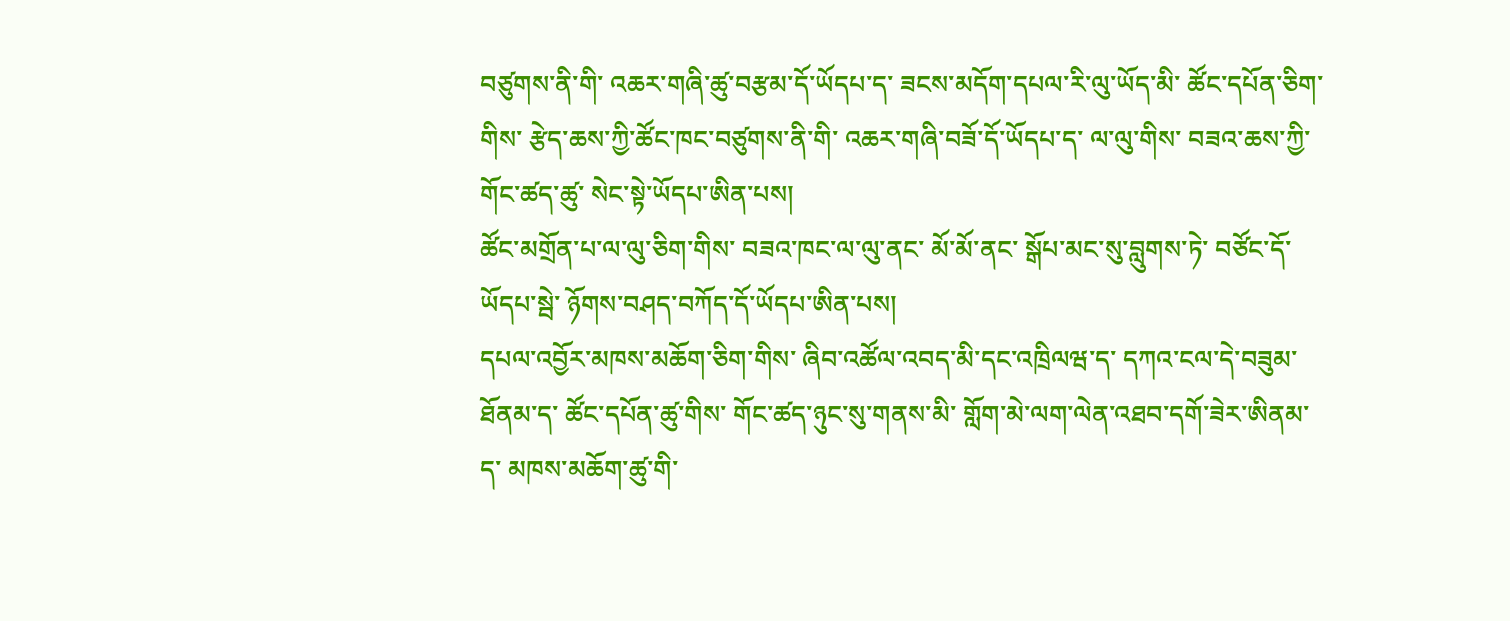བཙུགས་ནི་གི་ འཆར་གཞི་ཚུ་བརྩམ་དོ་ཡོདཔ་ད་ ཟངས་མདོག་དཔལ་རི་ལུ་ཡོད་མི་ ཚོང་དཔོན་ཅིག་གིས་ རྩེད་ཆས་ཀྱི་ཚོང་ཁང་བཙུགས་ནི་གི་ འཆར་གཞི་བཟོ་དོ་ཡོདཔ་ད་ ལ་ལུ་གིས་ བཟའ་ཆས་ཀྱི་གོང་ཚད་ཚུ་ སེང་སྟེ་ཡོདཔ་ཨིན་པས།
ཚོང་མགྲོན་པ་ལ་ལུ་ཅིག་གིས་ བཟའ་ཁང་ལ་ལུ་ནང་ མོ་མོ་ནང་ སྒོཔ་མང་སུ་བླུགས་ཏེ་ བཙོང་དོ་ཡོདཔ་སྦེ་ ཉོགས་བཤད་བཀོད་དོ་ཡོདཔ་ཨིན་པས།
དཔལ་འབྱོར་མཁས་མཆོག་ཅིག་གིས་ ཞིབ་འཚོལ་འབད་མི་དང་འཁྲིལཝ་ད་ དཀའ་ངལ་དེ་བཟུམ་ཐོནམ་ད་ ཚོང་དཔོན་ཚུ་གིས་ གོང་ཚད་ཉུང་སུ་གནས་མི་ གློག་མེ་ལག་ལེན་འཐབ་དགོ་ཟེར་ཨིནམ་ད་ མཁས་མཆོག་ཚུ་གི་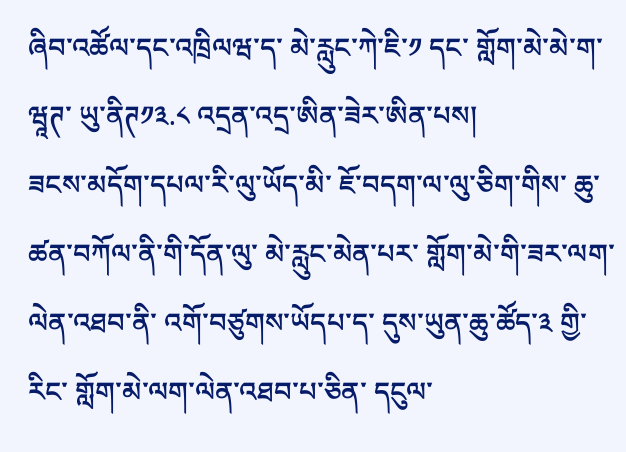ཞིབ་འཚོལ་དང་འཁྲིལཝ་ད་ མེ་རླུང་ཀེ་ཇི་༡ དང་ གློག་མེ་མེ་ག་ཝཱཊ་ ཡུ་ནིཊ༡༣.༨ འདྲན་འདྲ་ཨིན་ཟེར་ཨིན་པས།
ཟངས་མདོག་དཔལ་རི་ལུ་ཡོད་མི་ ཇོ་བདག་ལ་ལུ་ཅིག་གིས་ ཆུ་ཚན་བཀོལ་ནི་གི་དོན་ལུ་ མེ་རླུང་མེན་པར་ གློག་མེ་གི་ཟར་ལག་ལེན་འཐབ་ནི་ འགོ་བཙུགས་ཡོདཔ་ད་ དུས་ཡུན་ཆུ་ཚོད་༣ གྱི་རིང་ གློག་མེ་ལག་ལེན་འཐབ་པ་ཅིན་ དངུལ་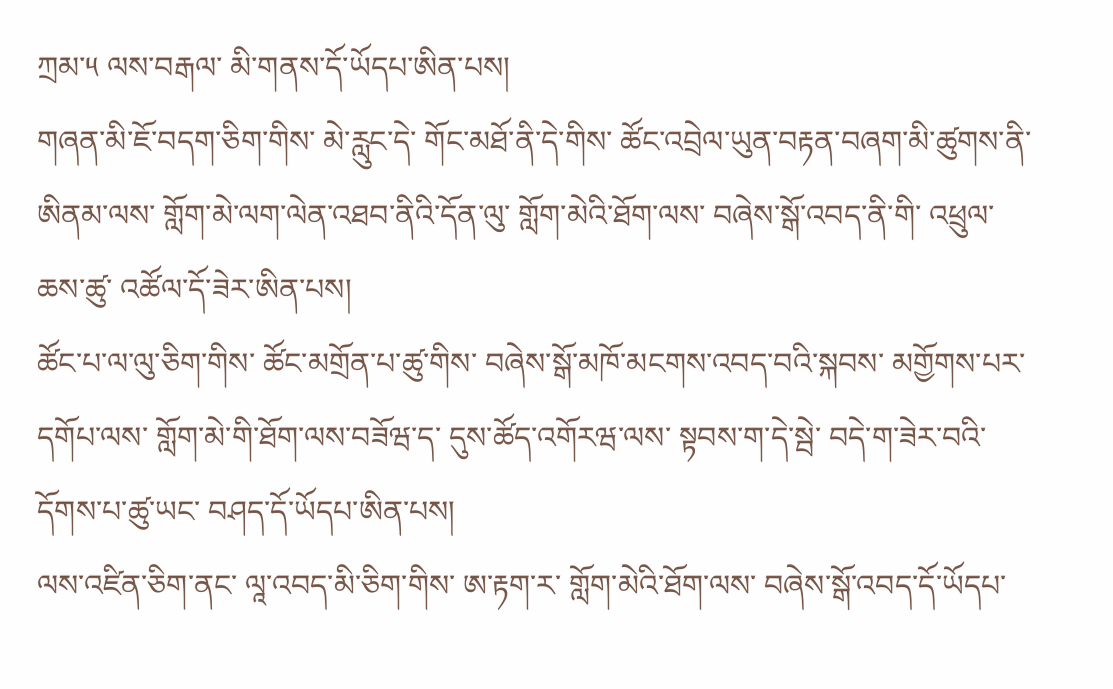ཀྲམ་༥ ལས་བརྒལ་ མི་གནས་དོ་ཡོདཔ་ཨིན་པས།
གཞན་མི་ཇོ་བདག་ཅིག་གིས་ མེ་རླུང་དེ་ གོང་མཐོ་ནི་དེ་གིས་ ཚོང་འབྲེལ་ཡུན་བརྟན་བཞག་མི་ཚུགས་ནི་ཨིནམ་ལས་ གློག་མེ་ལག་ལེན་འཐབ་ནིའི་དོན་ལུ་ གློག་མེའི་ཐོག་ལས་ བཞེས་སྒོ་འབད་ནི་གི་ འཕྲུལ་ཆས་ཚུ་ འཚོལ་དོ་ཟེར་ཨིན་པས།
ཚོང་པ་ལ་ལུ་ཅིག་གིས་ ཚོང་མགྲོན་པ་ཚུ་གིས་ བཞེས་སྒོ་མཁོ་མངགས་འབད་བའི་སྐབས་ མགྱོགས་པར་དགོཔ་ལས་ གློག་མེ་གི་ཐོག་ལས་བཟོཝ་ད་ དུས་ཚོད་འགོརཝ་ལས་ སྟབས་ག་དེ་སྦེ་ བདེ་ག་ཟེར་བའི་ དོགས་པ་ཚུ་ཡང་ བཤད་དོ་ཡོདཔ་ཨིན་པས།
ལས་འཛིན་ཅིག་ནང་ ལཱ་འབད་མི་ཅིག་གིས་ ཨ་རྟག་ར་ གློག་མེའི་ཐོག་ལས་ བཞེས་སྒོ་འབད་དོ་ཡོདཔ་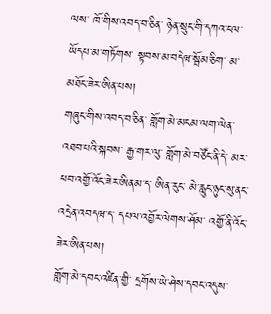ལས་ ཁོ་གིས་འབད་བ་ཅིན་ ཉེན་སྲུང་གི་དཀའ་ངལ་ཡོདཔ་མ་གཏོགས་ སྟབས་མ་བདེཝ་སྦོམ་ཅིག་ མ་མཐོང་ཟེར་ཨིན་པས།
གཞུང་གིས་འབད་བ་ཅིན་ གློག་མེ་མངམ་ལག་ལེན་འཐབ་པའི་སྐབས་ རྒྱ་གར་ལུ་ གློག་མེ་བཙོང་ནི་དེ་ མར་ཕབ་འགྱོ་འོང་ཟེར་ཨིནམ་ད་ ཨིན་རུང་ མེ་རླུང་ཉུང་སུ་ནང་འདྲེན་འབདཝ་ད་ དཔལ་འབྱོར་ལེགས་ཤོམ་ འགྱོ་ནི་འོང་ཟེར་ཨིན་པས།
གློག་མེ་དབང་འཛིན་གྱི་ དྲགོས་ཡེ་ཤེས་དབང་འདུས་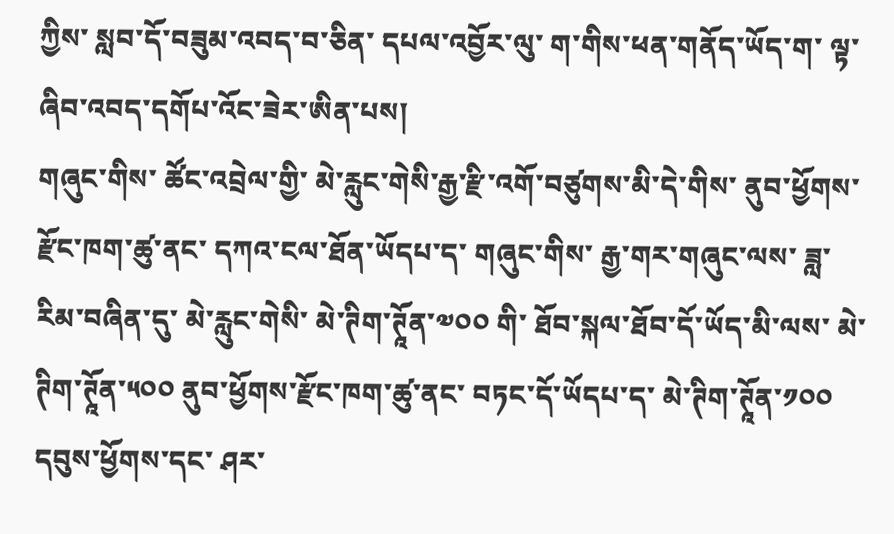ཀྱིས་ སླབ་དོ་བཟུམ་འབད་བ་ཅིན་ དཔལ་འབྱོར་ལུ་ ག་གིས་ཕན་གནོད་ཡོད་ག་ ལྟ་ཞིབ་འབད་དགོཔ་འོང་ཟེར་ཨིན་པས།
གཞུང་གིས་ ཚོང་འབྲེལ་གྱི་ མེ་རླུང་གེསི་རྒྱ་རྫི་འགོ་བཙུགས་མི་དེ་གིས་ ནུབ་ཕྱོགས་རྫོང་ཁག་ཚུ་ནང་ དཀའ་ངལ་ཐོན་ཡོདཔ་ད་ གཞུང་གིས་ རྒྱ་གར་གཞུང་ལས་ ཟླ་རིམ་བཞིན་དུ་ མེ་རླུང་གེསི་ མེ་ཊིག་ཊཱོན་༧༠༠ གི་ ཐོབ་སྐལ་ཐོབ་དོ་ཡོད་མི་ལས་ མེ་ཊིག་ཊཱོན་༥༠༠ ནུབ་ཕྱོགས་རྫོང་ཁག་ཚུ་ནང་ བཏང་དོ་ཡོདཔ་ད་ མེ་ཊིག་ཊཱོན་༡༠༠ དབུས་ཕྱོགས་དང་ ཤར་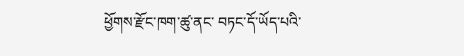ཕྱོགས་རྫོང་ཁག་ཚུ་ནང་ བཏང་དོ་ཡོད་པའི་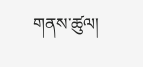གནས་ཚུལ།